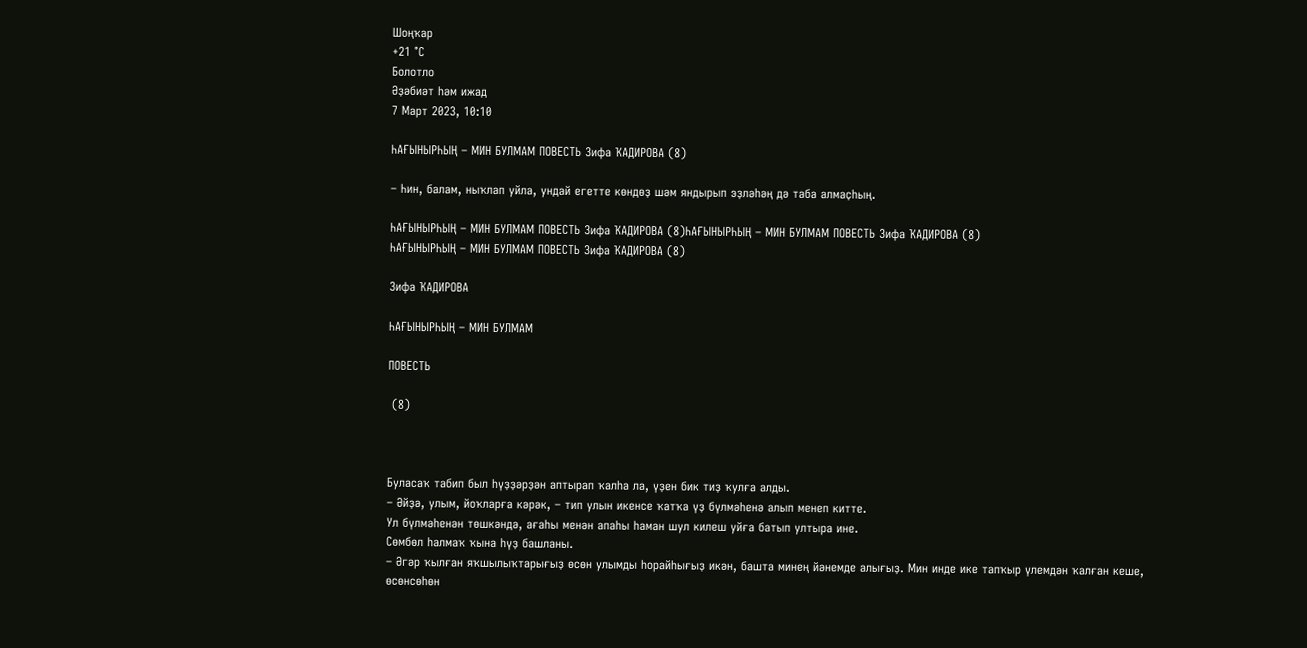Шоңҡар
+21 °С
Болотло
Әҙәбиәт һәм ижад
7 Март 2023, 10:10

ҺАҒЫНЫРҺЫҢ – МИН БУЛМАМ ПОВЕСТЬ Зифа ҠАДИРОВА (8)

– Һин, балам, ныҡлап уйла, ундай егетте көндөҙ шәм яндырып эҙләһәң дә таба алмаҫһың.

ҺАҒЫНЫРҺЫҢ – МИН БУЛМАМ ПОВЕСТЬ Зифа ҠАДИРОВА (8)ҺАҒЫНЫРҺЫҢ – МИН БУЛМАМ ПОВЕСТЬ Зифа ҠАДИРОВА (8)
ҺАҒЫНЫРҺЫҢ – МИН БУЛМАМ ПОВЕСТЬ Зифа ҠАДИРОВА (8)

Зифа ҠАДИРОВА

ҺАҒЫНЫРҺЫҢ – МИН БУЛМАМ

ПОВЕСТЬ

 (8)



Буласаҡ табип был һүҙҙәрҙән аптырап ҡалһа ла, үҙен бик тиҙ ҡулға алды.
– Әйҙә, улым, йоҡларға кәрәк, – тип улын икенсе ҡатҡа үҙ бүлмәһенә алып менеп китте.
Ул бүлмәһенән төшкәндә, ағаһы менән апаһы һаман шул килеш уйға батып ултыра ине.
Сөмбөл һалмаҡ ҡына һүҙ башланы.
– Әгәр ҡылған яҡшылыҡтарығыҙ өсөн улымды һорайһығыҙ икән, башта минең йәнемде алығыҙ. Мин инде ике тапҡыр үлемдән ҡалған кеше, өсөнсөһөн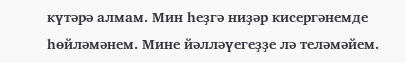күтәрә алмам. Мин һеҙгә ниҙәр кисергәнемде һөйләмәнем. Мине йәлләүегеҙҙе лә теләмәйем.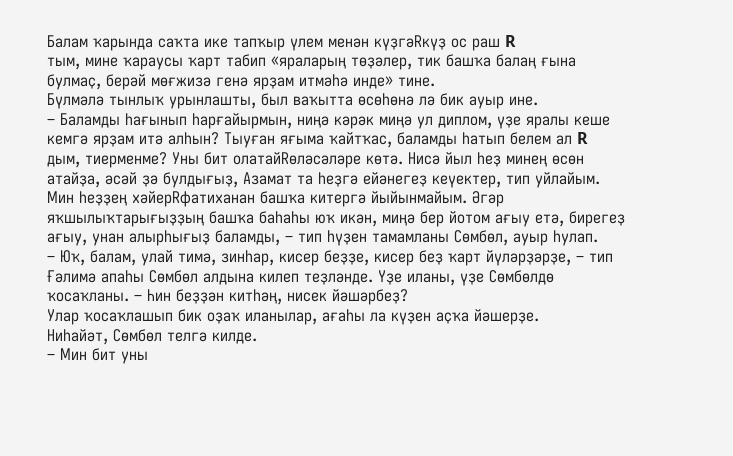Балам ҡарында саҡта ике тапҡыр үлем менән күҙгәRкүҙ ос раш R
тым, мине ҡараусы ҡарт табип «яраларың төҙәлер, тик башҡа балаң ғына булмаҫ, берәй мөғжизә генә ярҙам итмәһә инде» тине.
Бүлмәлә тынлыҡ урынлашты, был ваҡытта өсөһөнә лә бик ауыр ине.
– Баламды һағынып һарғайырмын, ниңә кәрәк миңә ул диплом, үҙе яралы кеше кемгә ярҙам итә алһын? Тыуған яғыма ҡайтҡас, баламды һатып белем ал R
дым, тиерменме? Уны бит олатайRөләсәләре көтә. Нисә йыл һеҙ минең өсөн атайҙа, әсәй ҙә булдығыҙ, Азамат та һеҙгә ейәнегеҙ кеүектер, тип уйлайым. Мин һеҙҙең хәйерRфатиханан башҡа китергә йыйынмайым. Әгәр яҡшылыҡтарығыҙҙың башҡа баһаһы юҡ икән, миңә бер йотом ағыу етә, бирегеҙ ағыу, унан алырһығыҙ баламды, – тип һүҙен тамамланы Сөмбөл, ауыр һулап.
– Юҡ, балам, улай тимә, зинһар, кисер беҙҙе, кисер беҙ ҡарт йүләрҙәрҙе, – тип Ғәлимә апаһы Сөмбөл алдына килеп теҙләнде. Үҙе иланы, үҙе Сөмбөлдө ҡосаҡланы. – Һин беҙҙән китһәң, нисек йәшәрбеҙ?
Улар ҡосаҡлашып бик оҙаҡ иланылар, ағаһы ла күҙен аҫҡа йәшерҙе.
Ниһайәт, Сөмбөл телгә килде.
– Мин бит уны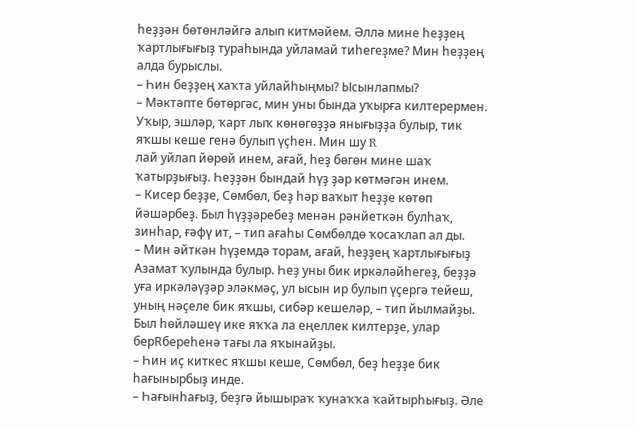һеҙҙән бөтөнләйгә алып китмәйем. Әллә мине һеҙҙең ҡартлығығыҙ тураһында уйламай тиһегеҙме? Мин һеҙҙең алда бурыслы.
– Һин беҙҙең хаҡта уйлайһыңмы? Ысынлапмы?
– Мәктәпте бөтөргәс, мин уны бында уҡырға килтерермен. Уҡыр, эшләр, ҡарт лыҡ көнөгөҙҙә янығыҙҙа булыр, тик яҡшы кеше генә булып үҫһен. Мин шу R
лай уйлап йөрөй инем, ағай, һеҙ бөгөн мине шаҡ ҡатырҙығыҙ. Һеҙҙән бындай һүҙ ҙәр көтмәгән инем.
– Кисер беҙҙе, Сөмбөл, беҙ һәр ваҡыт һеҙҙе көтөп йәшәрбеҙ. Был һүҙҙәребеҙ менән рәнйеткән булһаҡ, зинһар, ғәфү ит, – тип ағаһы Сөмбөлдө ҡосаҡлап ал ды.
– Мин әйткән һүҙемдә торам, ағай, һеҙҙең ҡартлығығыҙ Азамат ҡулында булыр. Һеҙ уны бик иркәләйһегеҙ, беҙҙә уға иркәләүҙәр эләкмәҫ, ул ысын ир булып үҫергә тейеш, уның нәҫеле бик яҡшы, сибәр кешеләр, – тип йылмайҙы.
Был һөйләшеү ике яҡҡа ла еңеллек килтерҙе, улар берRбереһенә тағы ла яҡынайҙы.
– Һин иҫ киткес яҡшы кеше, Сөмбөл, беҙ һеҙҙе бик һағынырбыҙ инде.
– Һағынһағыҙ, беҙгә йышыраҡ ҡунаҡҡа ҡайтырһығыҙ. Әле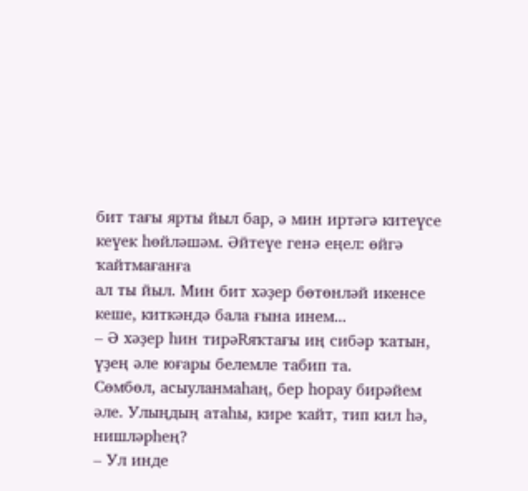бит тағы ярты йыл бар, ә мин иртәгә китеүсе кеүек һөйләшәм. Әйтеүе генә еңел: өйгә ҡайтмағанға
ал ты йыл. Мин бит хәҙер бөтөнләй икенсе кеше, киткәндә бала ғына инем...
– Ә хәҙер һин тирәRяҡтағы иң сибәр ҡатын, үҙең әле юғары белемле табип та.
Сөмбөл, асыуланмаһаң, бер һорау бирәйем әле. Улыңдың атаһы, кире ҡайт, тип кил һә, нишләрһең?
– Ул инде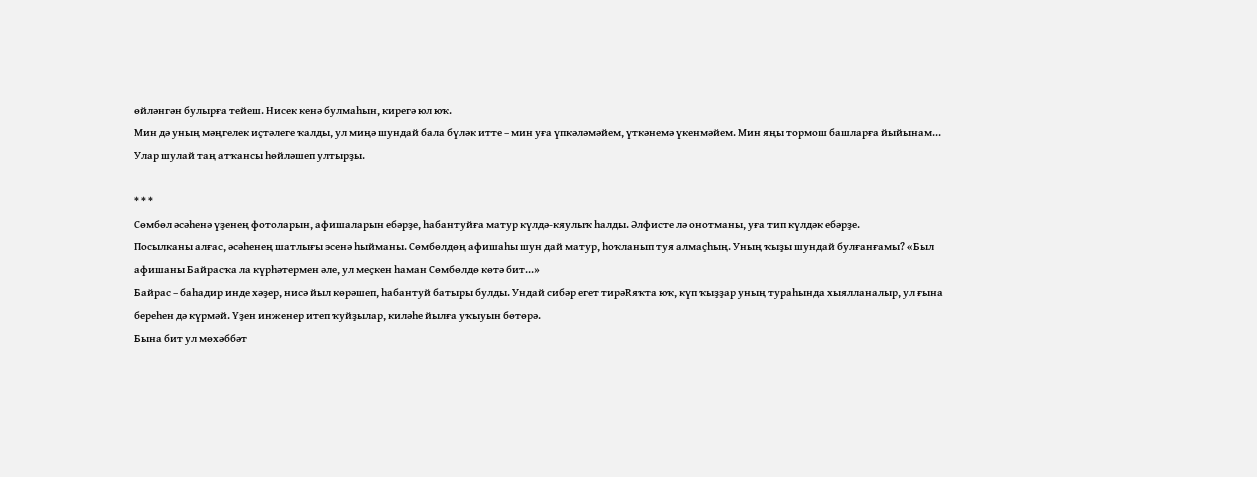өйләнгән булырға тейеш. Нисек кенә булмаһын, кирегә юл юҡ.
Мин дә уның мәңгелек иҫтәлеге ҡалды, ул миңә шундай бала бүләк итте – мин уға үпкәләмәйем, үткәнемә үкенмәйем. Мин яңы тормош башларға йыйынам...
Улар шулай таң атҡансы һөйләшеп ултырҙы.

* * *
Сөмбөл әсәһенә үҙенең фотоларын, афишаларын ебәрҙе, һабантуйға матур күлдә-кяулыҡ һалды. Әлфисте лә онотманы, уға тип күлдәк ебәрҙе.
Посылканы алғас, әсәһенең шатлығы эсенә һыйманы. Сөмбөлдөң афишаһы шун дай матур, һоҡланып туя алмаҫһың. Уның ҡыҙы шундай булғанғамы? «Был
афишаны Байрасҡа ла күрһәтермен әле, ул меҫкен һаман Сөмбөлдө көтә бит...»
Байрас – баһадир инде хәҙер, нисә йыл көрәшеп, һабантуй батыры булды. Ундай сибәр егет тирәRяҡта юҡ, күп ҡыҙҙар уның тураһында хыялланалыр, ул ғына
береһен дә күрмәй. Үҙен инженер итеп ҡуйҙылар, киләһе йылға уҡыуын бөтөрә.
Бына бит ул мөхәббәт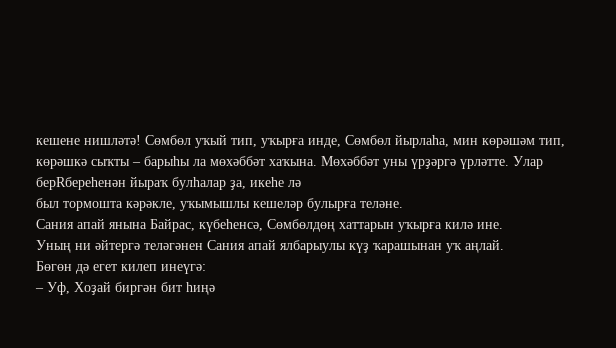кешене нишләтә! Сөмбөл уҡый тип, уҡырға инде, Сөмбөл йырлаһа, мин көрәшәм тип, көрәшкә сыҡты – барыһы ла мөхәббәт хаҡына. Мөхәббәт уны үрҙәргә үрләтте. Улар берRбереһенән йыраҡ булһалар ҙа, икеһе лә
был тормошта кәрәкле, уҡымышлы кешеләр булырға теләне.
Сания апай янына Байрас, күбеһенсә, Сөмбөлдөң хаттарын уҡырға килә ине.
Уның ни әйтергә теләгәнен Сания апай ялбарыулы күҙ ҡарашынан уҡ аңлай.
Бөгөн дә егет килеп инеүгә:
– Уф, Хоҙай биргән бит һиңә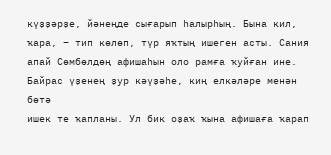күҙҙәрҙе, йәнеңде сығарып һалырһың. Бына кил, ҡара, – тип көлөп, түр яҡтың ишеген асты. Сания апай Сөмбөлдөң афишаһын оло рамға ҡуйған ине. Байрас үҙенең ҙур кәүҙәһе, киң елкәләре менән бөтә
ишек те ҡапланы. Ул бик оҙаҡ ҡына афишаға ҡарап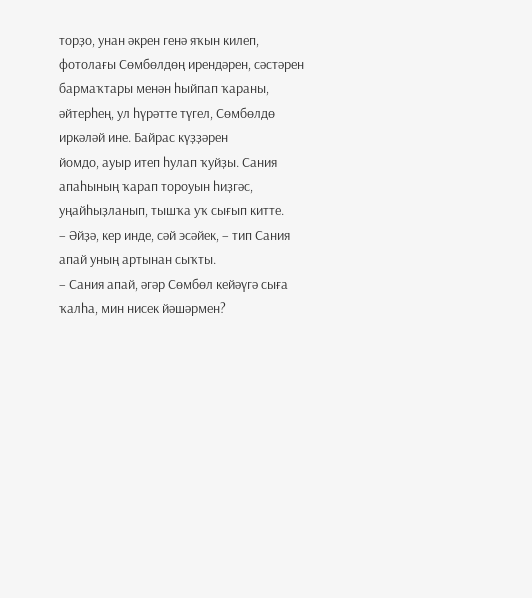торҙо, унан әкрен генә яҡын килеп, фотолағы Сөмбөлдөң ирендәрен, сәстәрен бармаҡтары менән һыйпап ҡараны, әйтерһең, ул һүрәтте түгел, Сөмбөлдө иркәләй ине. Байрас күҙҙәрен
йомдо, ауыр итеп һулап ҡуйҙы. Сания апаһының ҡарап тороуын һиҙгәс, уңайһыҙланып, тышҡа уҡ сығып китте.
– Әйҙә, кер инде, сәй эсәйек, – тип Сания апай уның артынан сыҡты.
– Сания апай, әгәр Сөмбөл кейәүгә сыға ҡалһа, мин нисек йәшәрмен?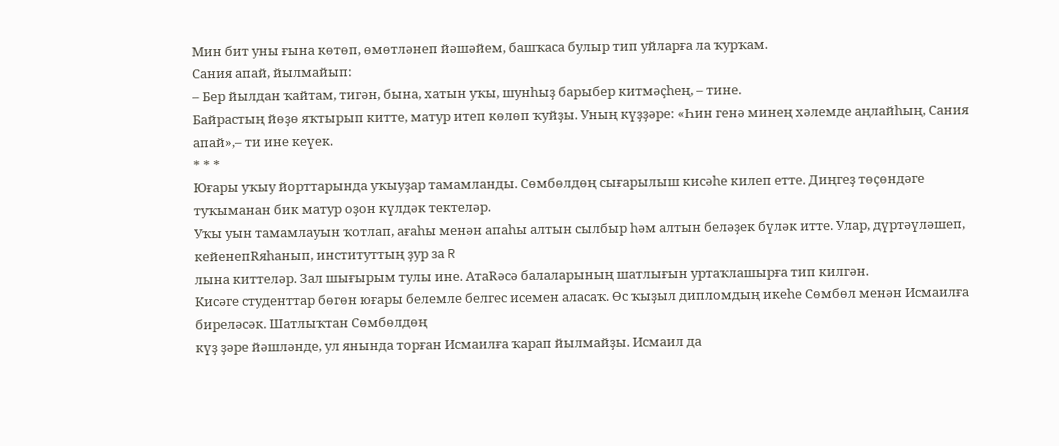Мин бит уны ғына көтөп, өмөтләнеп йәшәйем, башҡаса булыр тип уйларға ла ҡурҡам.
Сания апай, йылмайып:
– Бер йылдан ҡайтам, тигән, бына, хатын уҡы, шунһыҙ барыбер китмәҫһең, – тине.
Байрастың йөҙө яҡтырып китте, матур итеп көлөп ҡуйҙы. Уның күҙҙәре: «Һин генә минең хәлемде аңлайһың, Сания апай»,– ти ине кеүек.
* * *
Юғары уҡыу йорттарында уҡыуҙар тамамланды. Сөмбөлдөң сығарылыш кисәһе килеп етте. Диңгеҙ төҫөндәге туҡыманан бик матур оҙон күлдәк тектеләр.
Уҡы уын тамамлауын ҡотлап, ағаһы менән апаһы алтын сылбыр һәм алтын беләҙек бүләк итте. Улар, дүртәүләшеп, кейенепRяһанып, институттың ҙур за R
лына киттеләр. Зал шығырым тулы ине. АтаRәсә балаларының шатлығын уртаҡлашырға тип килгән.
Кисәге студенттар бөгөн юғары белемле белгес исемен аласаҡ. Өс ҡыҙыл дипломдың икеһе Сөмбөл менән Исмаилға биреләсәк. Шатлыҡтан Сөмбөлдөң
күҙ ҙәре йәшләнде, ул янында торған Исмаилға ҡарап йылмайҙы. Исмаил да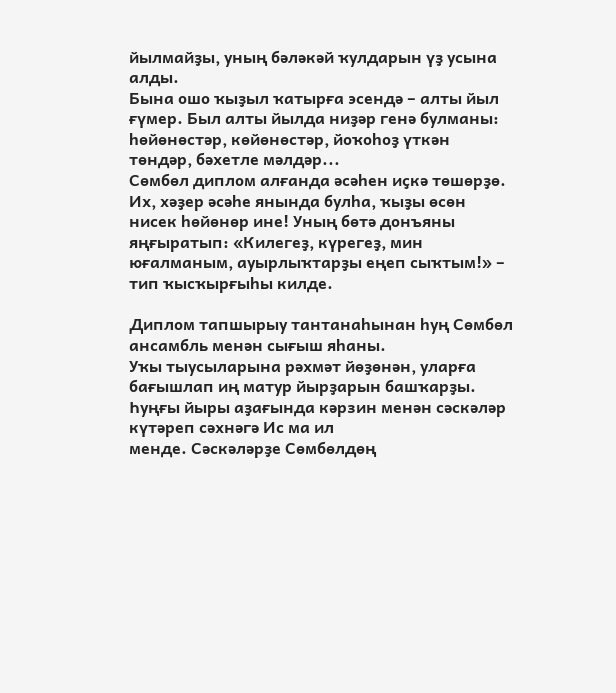йылмайҙы, уның бәләкәй ҡулдарын үҙ усына алды.
Бына ошо ҡыҙыл ҡатырға эсендә – алты йыл ғүмер. Был алты йылда ниҙәр генә булманы: һөйөнөстәр, көйөнөстәр, йоҡоһоҙ үткән төндәр, бәхетле мәлдәр...
Сөмбөл диплом алғанда әсәһен иҫкә төшөрҙө. Их, хәҙер әсәһе янында булһа, ҡыҙы өсөн нисек һөйөнөр ине! Уның бөтә донъяны яңғыратып: «Килегеҙ, күрегеҙ, мин юғалманым, ауырлыҡтарҙы еңеп сыҡтым!» – тип ҡысҡырғыһы килде.

Диплом тапшырыу тантанаһынан һуң Сөмбөл ансамбль менән сығыш яһаны.
Уҡы тыусыларына рәхмәт йөҙөнән, уларға бағышлап иң матур йырҙарын башҡарҙы. Һуңғы йыры аҙағында кәрзин менән сәскәләр күтәреп сәхнәгә Ис ма ил
менде. Сәскәләрҙе Сөмбөлдөң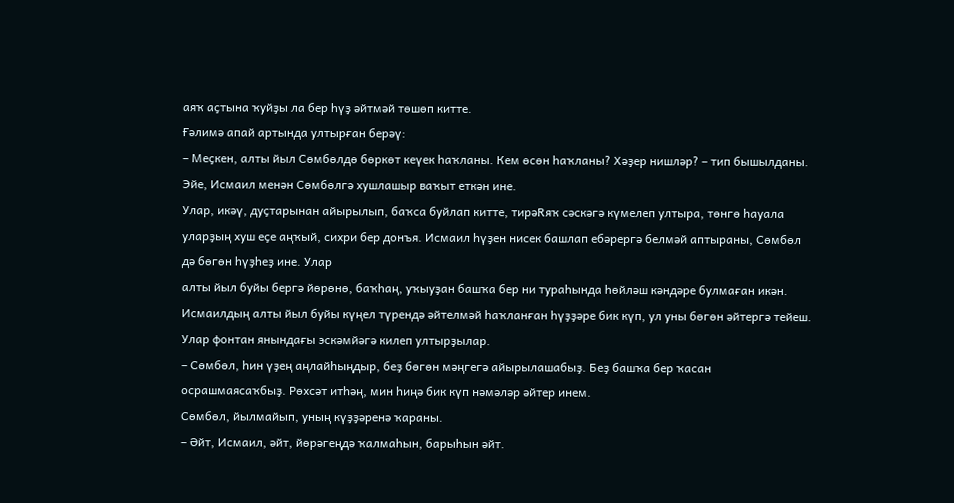аяҡ аҫтына ҡуйҙы ла бер һүҙ әйтмәй төшөп китте.
Ғәлимә апай артында ултырған берәү:
– Меҫкен, алты йыл Сөмбөлдө бөркөт кеүек һаҡланы. Кем өсөн һаҡланы? Хәҙер нишләр? – тип бышылданы.
Эйе, Исмаил менән Сөмбөлгә хушлашыр ваҡыт еткән ине.
Улар, икәү, дуҫтарынан айырылып, баҡса буйлап китте, тирәRяҡ сәскәгә күмелеп ултыра, төнгө һауала уларҙың хуш еҫе аңҡый, сихри бер донъя. Исмаил һүҙен нисек башлап ебәрергә белмәй аптыраны, Сөмбөл дә бөгөн һүҙһеҙ ине. Улар
алты йыл буйы бергә йөрөнө, баҡһаң, уҡыуҙан башҡа бер ни тураһында һөйләш кәндәре булмаған икән. Исмаилдың алты йыл буйы күңел түрендә әйтелмәй һаҡланған һүҙҙәре бик күп, ул уны бөгөн әйтергә тейеш. Улар фонтан янындағы эскәмйәгә килеп ултырҙылар.
– Сөмбөл, һин үҙең аңлайһыңдыр, беҙ бөгөн мәңгегә айырылашабыҙ. Беҙ башҡа бер ҡасан осрашмаясаҡбыҙ. Рөхсәт итһәң, мин һиңә бик күп нәмәләр әйтер инем.
Сөмбөл, йылмайып, уның күҙҙәренә ҡараны.
– Әйт, Исмаил, әйт, йөрәгеңдә ҡалмаһын, барыһын әйт.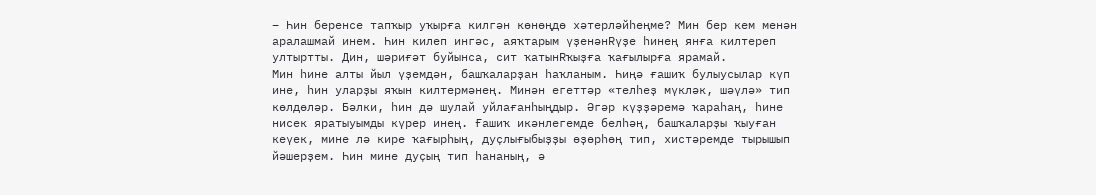– Һин беренсе тапҡыр уҡырға килгән көнөңдө хәтерләйһеңме? Мин бер кем менән аралашмай инем. Һин килеп ингәс, аяҡтарым үҙенәнRүҙе һинең янға килтереп ултыртты. Дин, шәриғәт буйынса, сит ҡатынRҡыҙға ҡағылырға ярамай.
Мин һине алты йыл үҙемдән, башҡаларҙан һаҡланым. Һиңә ғашиҡ булыусылар күп ине, һин уларҙы яҡын килтермәнең. Минән егеттәр «телһеҙ мүкләк, шәүлә» тип көлдөләр. Бәлки, һин дә шулай уйлағанһыңдыр. Әгәр күҙҙәремә ҡараһаң, һине нисек яратыуымды күрер инең. Ғашиҡ икәнлегемде белһәң, башҡаларҙы ҡыуған кеүек, мине лә кире ҡағырһың, дуҫлығыбыҙҙы өҙөрһөң тип, хистәремде тырышып йәшерҙем. Һин мине дуҫың тип һананың, ә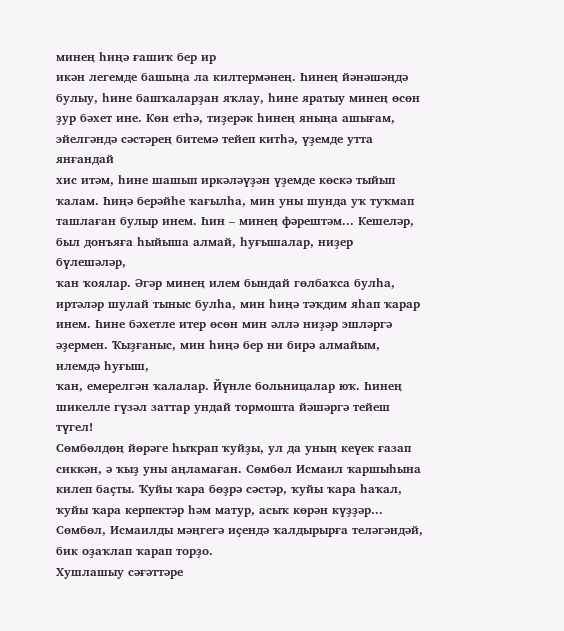минең һиңә ғашиҡ бер ир
икән легемде башыңа ла килтермәнең. Һинең йәнәшәңдә булыу, һине башҡаларҙан яҡлау, һине яратыу минең өсөн ҙур бәхет ине. Көн етһә, тиҙерәк һинең яныңа ашығам, эйелгәндә сәстәрең битемә тейеп китһә, үҙемде утта янғандай
хис итәм, һине шашып иркәләүҙән үҙемде көскә тыйып ҡалам. Һиңә берәйһе ҡағылһа, мин уны шунда уҡ туҡмап ташлаған булыр инем. Һин – минең фәрештәм... Кешеләр, был донъяға һыйыша алмай, һуғышалар, ниҙер бүлешәләр,
ҡан ҡоялар. Әгәр минең илем бындай гөлбаҡса булһа, иртәләр шулай тыныс булһа, мин һиңә тәҡдим яһап ҡарар инем. Һине бәхетле итер өсөн мин әллә ниҙәр эшләргә әҙермен. Ҡыҙғаныс, мин һиңә бер ни бирә алмайым, илемдә һуғыш,
ҡан, емерелгән ҡалалар. Йүнле больницалар юҡ. Һинең шикелле гүзәл заттар ундай тормошта йәшәргә тейеш түгел!
Сөмбөлдөң йөрәге һыҡрап ҡуйҙы, ул да уның кеүек ғазап сиккән, ә ҡыҙ уны аңламаған. Сөмбөл Исмаил ҡаршыһына килеп баҫты. Ҡуйы ҡара бөҙрә сәстәр, ҡуйы ҡара һаҡал, ҡуйы ҡара керпектәр һәм матур, асыҡ көрән күҙҙәр... Сөмбөл, Исмаилды мәңгегә иҫендә ҡалдырырға теләгәндәй, бик оҙаҡлап ҡарап торҙо.
Хушлашыу сәғәттәре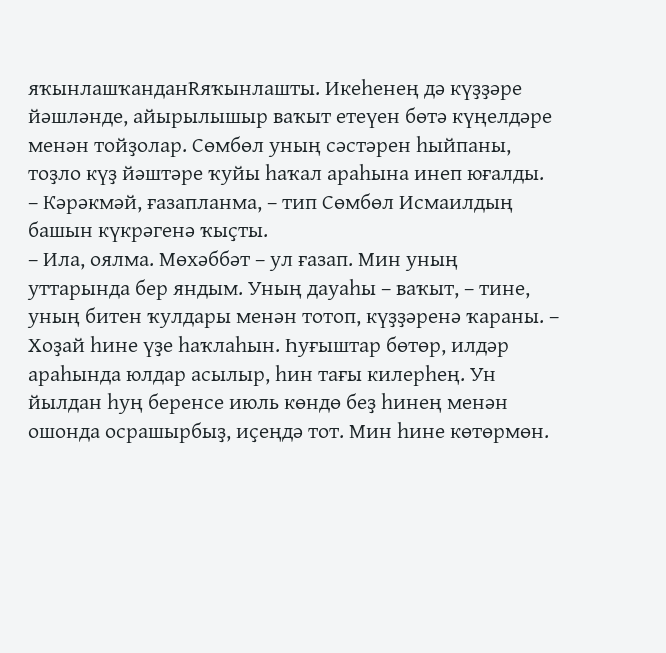яҡынлашҡанданRяҡынлашты. Икеһенең дә күҙҙәре йәшләнде, айырылышыр ваҡыт етеүен бөтә күңелдәре менән тойҙолар. Сөмбөл уның сәстәрен һыйпаны, тоҙло күҙ йәштәре ҡуйы һаҡал араһына инеп юғалды.
– Кәрәкмәй, ғазапланма, – тип Сөмбөл Исмаилдың башын күкрәгенә ҡыҫты.
– Ила, оялма. Мөхәббәт – ул ғазап. Мин уның уттарында бер яндым. Уның дауаһы – ваҡыт, – тине, уның битен ҡулдары менән тотоп, күҙҙәренә ҡараны. – Хоҙай һине үҙе һаҡлаһын. Һуғыштар бөтөр, илдәр араһында юлдар асылыр, һин тағы килерһең. Ун йылдан һуң беренсе июль көндө беҙ һинең менән ошонда осрашырбыҙ, иҫеңдә тот. Мин һине көтөрмөн.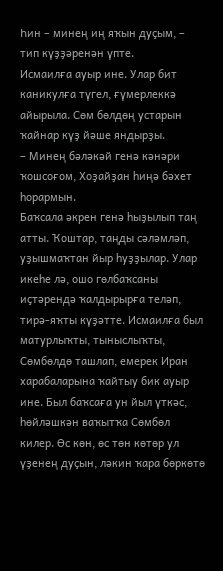Һин – минең иң яҡын дуҫым, – тип күҙҙәренән үпте.
Исмаилға ауыр ине. Улар бит каникулға түгел, ғүмерлеккә айырыла. Сөм бөлдөң устарын ҡайнар күҙ йәше яндырҙы.
– Минең бәләкәй генә кәнәри ҡошсоғом, Хоҙайҙан һиңә бәхет һорармын.
Баҡсала әкрен генә һыҙылып таң атты. Ҡоштар, таңды сәләмләп, уҙышмаҡтан йыр һуҙҙылар. Улар икеһе лә, ошо гөлбаҡсаны иҫтәрендә ҡалдырырға теләп, тирә-яҡты күҙәтте. Исмаилға был матурлыҡты, тыныслыҡты, Сөмбөлдө ташлап, емерек Иран харабаларына ҡайтыу бик ауыр ине. Был баҡсаға ун йыл үткәс, һөйләшкән ваҡытҡа Сөмбөл килер. Өс көн, өс төн көтөр ул үҙенең дуҫын, ләкин ҡара бөркөтө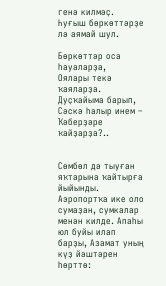генә килмәҫ. Һуғыш бөркөттәрҙе лә аямай шул.

Бөркөттәр оса һауаларҙа,
Оялары текә ҡаяларҙа.
Дуҫҡайыма барып,
Сәскә һалыр инем –
Ҡәберҙәре ҡайҙарҙа?..


Сөмбөл дә тыуған яҡтарына ҡайтырға йыйынды. Аэропортҡа ике оло сумаҙан, сумкалар менән килде. Апаһы юл буйы илап барҙы, Азамат уның күҙ йәштәрен һөрттө: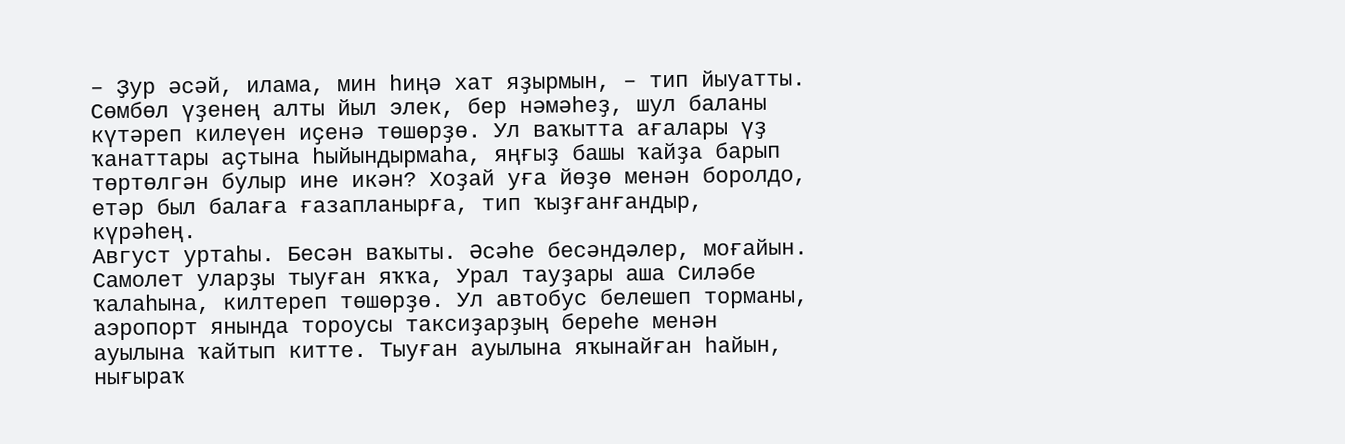– Ҙур әсәй, илама, мин һиңә хат яҙырмын, – тип йыуатты. Сөмбөл үҙенең алты йыл элек, бер нәмәһеҙ, шул баланы күтәреп килеүен иҫенә төшөрҙө. Ул ваҡытта ағалары үҙ ҡанаттары аҫтына һыйындырмаһа, яңғыҙ башы ҡайҙа барып төртөлгән булыр ине икән? Хоҙай уға йөҙө менән боролдо, етәр был балаға ғазапланырға, тип ҡыҙғанғандыр, күрәһең.
Август уртаһы. Бесән ваҡыты. Әсәһе бесәндәлер, моғайын.
Самолет уларҙы тыуған яҡҡа, Урал тауҙары аша Силәбе ҡалаһына, килтереп төшөрҙө. Ул автобус белешеп торманы, аэропорт янында тороусы таксиҙарҙың береһе менән ауылына ҡайтып китте. Тыуған ауылына яҡынайған һайын, нығыраҡ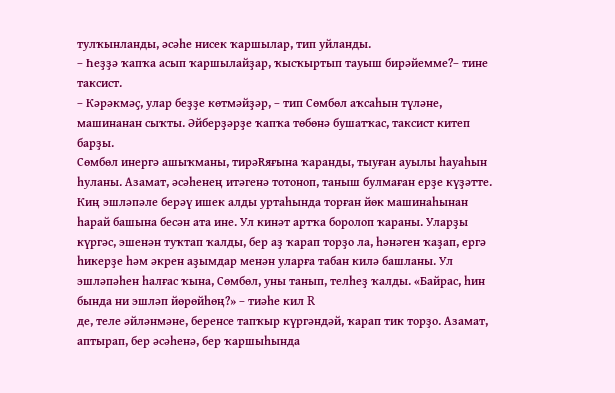тулҡынланды, әсәһе нисек ҡаршылар, тип уйланды.
– Һеҙҙә ҡапҡа асып ҡаршылайҙар, ҡысҡыртып тауыш бирәйемме?– тине таксист.
– Кәрәкмәҫ, улар беҙҙе көтмәйҙәр, – тип Сөмбөл аҡсаһын түләне, машинанан сыҡты. Әйберҙәрҙе ҡапҡа төбөнә бушатҡас, таксист китеп барҙы.
Сөмбөл инергә ашыҡманы, тирәRяғына ҡаранды, тыуған ауылы һауаһын һуланы. Азамат, әсәһенең итәгенә тотоноп, таныш булмаған ерҙе күҙәтте.
Киң эшләпәле берәү ишек алды уртаһында торған йөк машинаһынан һарай башына бесән ата ине. Ул кинәт артҡа боролоп ҡараны. Уларҙы күргәс, эшенән туҡтап ҡалды, бер аҙ ҡарап торҙо ла, һәнәген ҡаҙап, ергә һикерҙе һәм әкрен аҙымдар менән уларға табан килә башланы. Ул эшләпәһен һалғас ҡына, Сөмбөл, уны танып, телһеҙ ҡалды. «Байрас, һин бында ни эшләп йөрөйһөң?» – тиәһе кил R
де, теле әйләнмәне, беренсе тапҡыр күргәндәй, ҡарап тик торҙо. Азамат, аптырап, бер әсәһенә, бер ҡаршыһында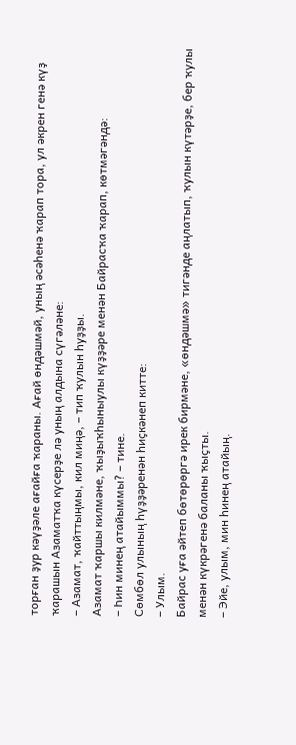торған ҙур кәүҙәле ағайға ҡараны. Ағай өндәшмәй, уның әсәһенә ҡарап тора, ул әкрен генә күҙ ҡарашын Азаматҡа күсерҙе лә уның алдына сүгәләне:
– Азамат, ҡайттыңмы, кил миңә, – тип ҡулын һуҙҙы.
Азамат ҡаршы килмәне, ҡыҙыҡһыныулы күҙҙәре менән Байрасҡа ҡарап, көтмәгәндә:
– Һин минең атайыммы? – тине.
Сөмбөл улының һүҙҙәренән һиҫкәнеп китте:
– Улым.
Байрас уға әйтеп бөтөрөргә ирек бирмәне, «өндәшмә» тигәнде аңлатып, ҡулын күтәрҙе, бер ҡулы менән күкрәгенә баланы ҡыҫты.
– Эйе, улым, мин һинең атайың.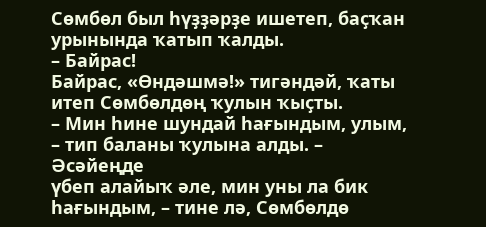Сөмбөл был һүҙҙәрҙе ишетеп, баҫҡан урынында ҡатып ҡалды.
– Байрас!
Байрас, «Өндәшмә!» тигәндәй, ҡаты итеп Сөмбөлдөң ҡулын ҡыҫты.
– Мин һине шундай һағындым, улым, – тип баланы ҡулына алды. – Әсәйеңде
үбеп алайыҡ әле, мин уны ла бик һағындым, – тине лә, Сөмбөлдө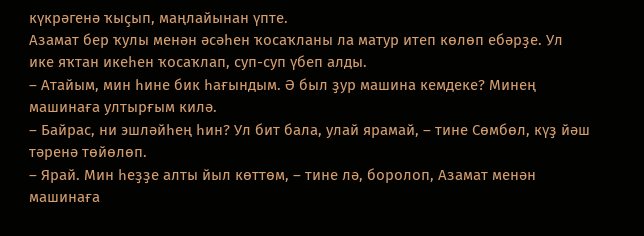күкрәгенә ҡыҫып, маңлайынан үпте.
Азамат бер ҡулы менән әсәһен ҡосаҡланы ла матур итеп көлөп ебәрҙе. Ул ике яҡтан икеһен ҡосаҡлап, суп-суп үбеп алды.
– Атайым, мин һине бик һағындым. Ә был ҙур машина кемдеке? Минең машинаға ултырғым килә.
– Байрас, ни эшләйһең һин? Ул бит бала, улай ярамай, – тине Сөмбөл, күҙ йәш тәренә төйөлөп.
– Ярай. Мин һеҙҙе алты йыл көттөм, – тине лә, боролоп, Азамат менән машинаға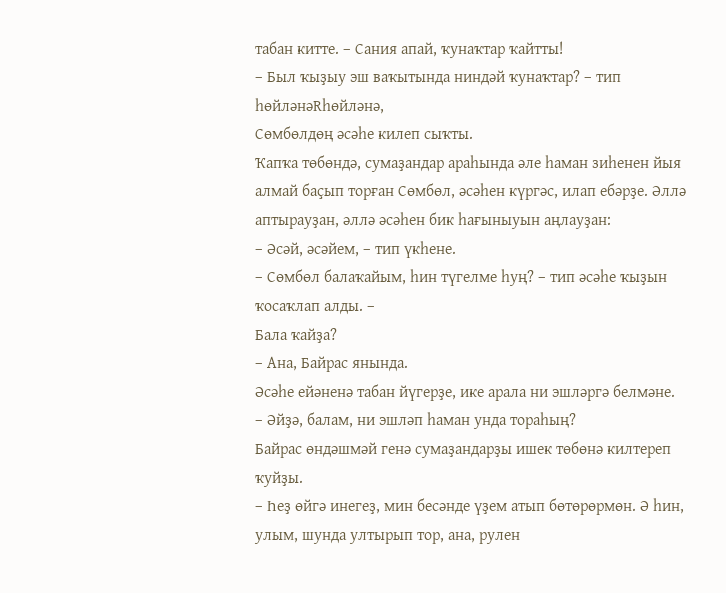табан китте. – Сания апай, ҡунаҡтар ҡайтты!
– Был ҡыҙыу эш ваҡытында ниндәй ҡунаҡтар? – тип һөйләнәRһөйләнә,
Сөмбөлдөң әсәһе килеп сыҡты.
Ҡапҡа төбөндә, сумаҙандар араһында әле һаман зиһенен йыя алмай баҫып торған Сөмбөл, әсәһен күргәс, илап ебәрҙе. Әллә аптырауҙан, әллә әсәһен бик һағыныуын аңлауҙан:
– Әсәй, әсәйем, – тип үкһене.
– Сөмбөл балаҡайым, һин түгелме һуң? – тип әсәһе ҡыҙын ҡосаҡлап алды. –
Бала ҡайҙа?
– Ана, Байрас янында.
Әсәһе ейәненә табан йүгерҙе, ике арала ни эшләргә белмәне.
– Әйҙә, балам, ни эшләп һаман унда тораһың?
Байрас өндәшмәй генә сумаҙандарҙы ишек төбөнә килтереп ҡуйҙы.
– Һеҙ өйгә инегеҙ, мин бесәнде үҙем атып бөтөрөрмөн. Ә һин, улым, шунда ултырып тор, ана, рулен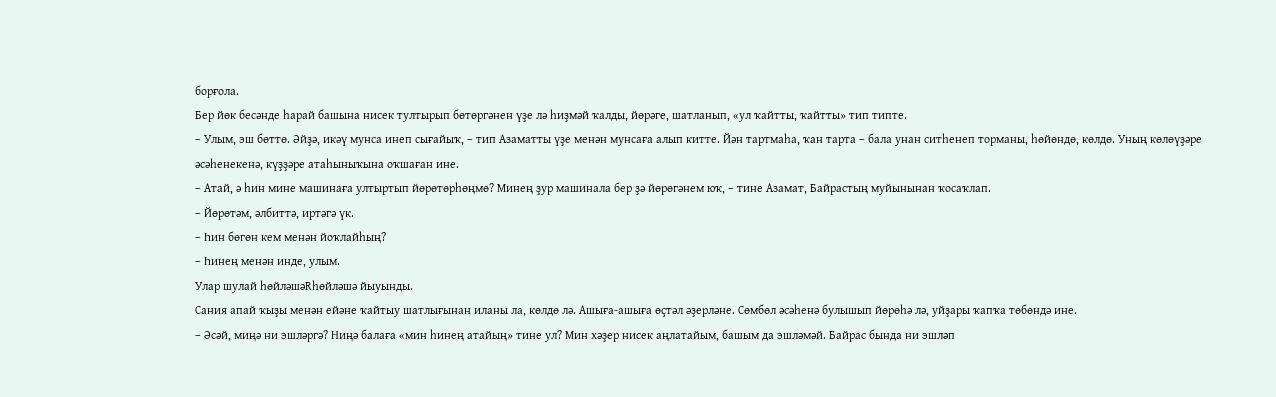борғола.
Бер йөк бесәнде һарай башына нисек тултырып бөтөргәнен үҙе лә һиҙмәй ҡалды, йөрәге, шатланып, «ул ҡайтты, ҡайтты» тип типте.
– Улым, эш бөттө. Әйҙә, икәү мунса инеп сығайыҡ, – тип Азаматты үҙе менән мунсаға алып китте. Йән тартмаһа, ҡан тарта – бала унан ситһенеп торманы, һөйөндө, көлдө. Уның көлөүҙәре әсәһенекенә, күҙҙәре атаһыныҡына оҡшаған ине.
– Атай, ә һин мине машинаға ултыртып йөрөтөрһөңмө? Минең ҙур машинала бер ҙә йөрөгәнем юҡ, – тине Азамат, Байрастың муйынынан ҡосаҡлап.
– Йөрөтәм, әлбиттә, иртәгә үк.
– Һин бөгөн кем менән йоҡлайһың?
– Һинең менән инде, улым.
Улар шулай һөйләшәRһөйләшә йыуынды.
Сания апай ҡыҙы менән ейәне ҡайтыу шатлығынан иланы ла, көлдө лә. Ашыға-ашыға өҫтәл әҙерләне. Сөмбөл әсәһенә булышып йөрөһә лә, уйҙары ҡапҡа төбөндә ине.
– Әсәй, миңә ни эшләргә? Ниңә балаға «мин һинең атайың» тине ул? Мин хәҙер нисек аңлатайым, башым да эшләмәй. Байрас бында ни эшләп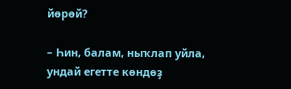йөрөй?

– Һин, балам, ныҡлап уйла, ундай егетте көндөҙ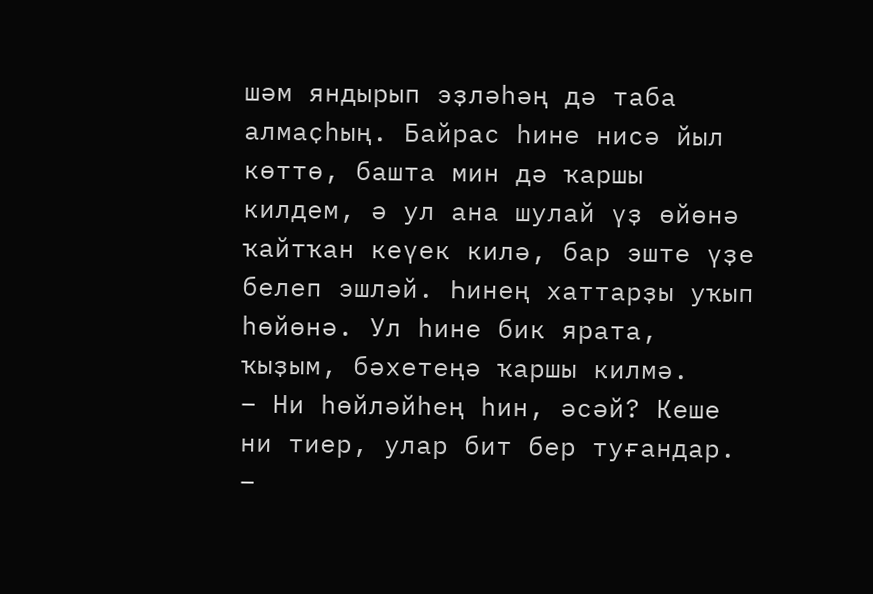шәм яндырып эҙләһәң дә таба алмаҫһың. Байрас һине нисә йыл көттө, башта мин дә ҡаршы килдем, ә ул ана шулай үҙ өйөнә ҡайтҡан кеүек килә, бар эште үҙе белеп эшләй. Һинең хаттарҙы уҡып һөйөнә. Ул һине бик ярата, ҡыҙым, бәхетеңә ҡаршы килмә.
– Ни һөйләйһең һин, әсәй? Кеше ни тиер, улар бит бер туғандар.
–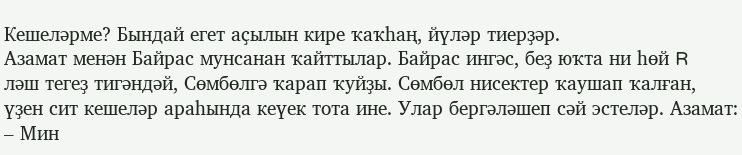Кешеләрме? Бындай егет аҫылын кире ҡаҡһаң, йүләр тиерҙәр.
Азамат менән Байрас мунсанан ҡайттылар. Байрас ингәс, беҙ юҡта ни һөй R
ләш тегеҙ тигәндәй, Сөмбөлгә ҡарап ҡуйҙы. Сөмбөл нисектер ҡаушап ҡалған,
үҙен сит кешеләр араһында кеүек тота ине. Улар бергәләшеп сәй эстеләр. Азамат:
– Мин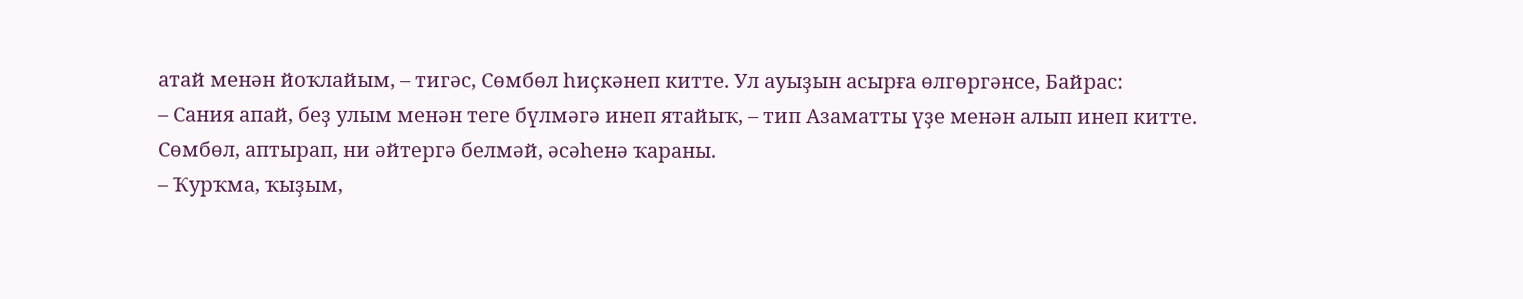атай менән йоҡлайым, – тигәс, Сөмбөл һиҫкәнеп китте. Ул ауыҙын асырға өлгөргәнсе, Байрас:
– Сания апай, беҙ улым менән теге бүлмәгә инеп ятайыҡ, – тип Азаматты үҙе менән алып инеп китте.
Сөмбөл, аптырап, ни әйтергә белмәй, әсәһенә ҡараны.
– Ҡурҡма, ҡыҙым,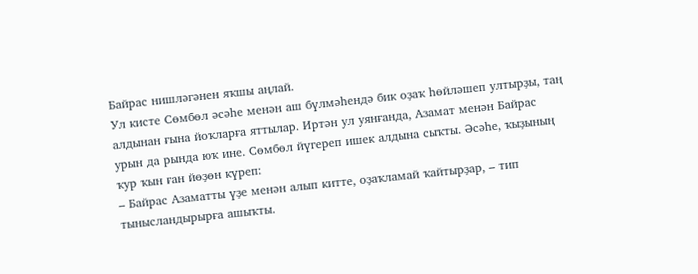Байрас нишләгәнен яҡшы аңлай.
Ул кисте Сөмбөл әсәһе менән аш бүлмәһендә бик оҙаҡ һөйләшеп ултырҙы, таң алдынан ғына йоҡларға яттылар. Иртән ул уянғанда, Азамат менән Байрас
урын да рында юҡ ине. Сөмбөл йүгереп ишек алдына сыҡты. Әсәһе, ҡыҙының ҡур ҡын ған йөҙөн күреп:
– Байрас Азаматты үҙе менән алып китте, оҙаҡламай ҡайтырҙар, – тип тынысландырырға ашыҡты.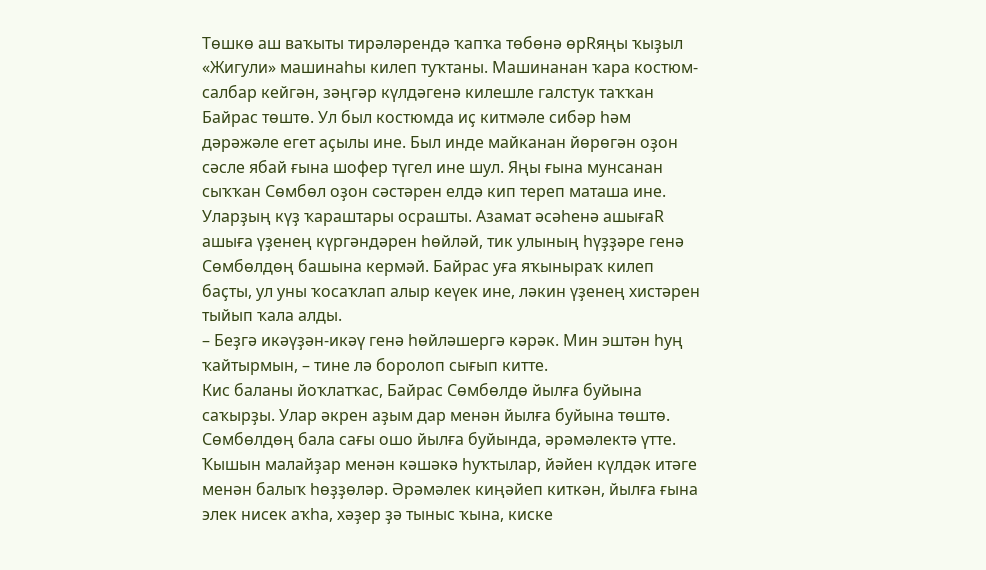Төшкө аш ваҡыты тирәләрендә ҡапҡа төбөнә өрRяңы ҡыҙыл «Жигули» машинаһы килеп туҡтаны. Машинанан ҡара костюм-салбар кейгән, зәңгәр күлдәгенә килешле галстук таҡҡан Байрас төштө. Ул был костюмда иҫ китмәле сибәр һәм дәрәжәле егет аҫылы ине. Был инде майканан йөрөгән оҙон сәсле ябай ғына шофер түгел ине шул. Яңы ғына мунсанан сыҡҡан Сөмбөл оҙон сәстәрен елдә кип тереп маташа ине. Уларҙың күҙ ҡараштары осрашты. Азамат әсәһенә ашығаR ашыға үҙенең күргәндәрен һөйләй, тик улының һүҙҙәре генә Сөмбөлдөң башына кермәй. Байрас уға яҡыныраҡ килеп баҫты, ул уны ҡосаҡлап алыр кеүек ине, ләкин үҙенең хистәрен тыйып ҡала алды.
– Беҙгә икәүҙән-икәү генә һөйләшергә кәрәк. Мин эштән һуң ҡайтырмын, – тине лә боролоп сығып китте.
Кис баланы йоҡлатҡас, Байрас Сөмбөлдө йылға буйына саҡырҙы. Улар әкрен аҙым дар менән йылға буйына төштө. Сөмбөлдөң бала сағы ошо йылға буйында, әрәмәлектә үтте. Ҡышын малайҙар менән кәшәкә һуҡтылар, йәйен күлдәк итәге менән балыҡ һөҙҙөләр. Әрәмәлек киңәйеп киткән, йылға ғына элек нисек аҡһа, хәҙер ҙә тыныс ҡына, киске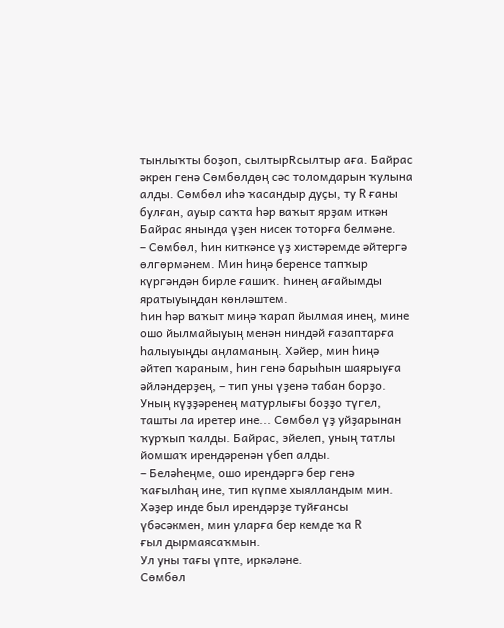тынлыҡты боҙоп, сылтырRсылтыр аға. Байрас әкрен генә Сөмбөлдөң сәс толомдарын ҡулына алды. Сөмбөл иһә ҡасандыр дуҫы, ту R ғаны булған, ауыр саҡта һәр ваҡыт ярҙам иткән Байрас янында үҙен нисек тоторға белмәне.
– Сөмбөл, һин киткәнсе үҙ хистәремде әйтергә өлгөрмәнем. Мин һиңә беренсе тапҡыр күргәндән бирле ғашиҡ. Һинең ағайымды яратыуыңдан көнләштем.
Һин һәр ваҡыт миңә ҡарап йылмая инең, мине ошо йылмайыуың менән ниндәй ғазаптарға һалыуыңды аңламаның. Хәйер, мин һиңә әйтеп ҡараным, һин генә барыһын шаярыуға әйләндерҙең, – тип уны үҙенә табан борҙо.
Уның күҙҙәренең матурлығы боҙҙо түгел, ташты ла иретер ине... Сөмбөл үҙ уйҙарынан ҡурҡып ҡалды. Байрас, эйелеп, уның татлы йомшаҡ ирендәренән үбеп алды.
– Беләһеңме, ошо ирендәргә бер генә ҡағылһаң ине, тип күпме хыялландым мин. Хәҙер инде был ирендәрҙе туйғансы үбәсәкмен, мин уларға бер кемде ҡа R
ғыл дырмаясаҡмын.
Ул уны тағы үпте, иркәләне.
Сөмбөл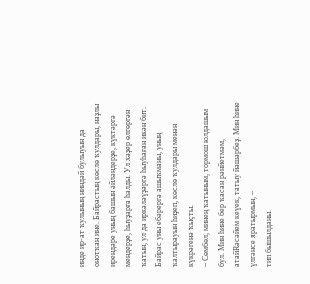инде ир-ат ҡулының ниндәй булыуын да онотҡан ине. Байрастың көслө ҡулдары, наҙлы ирендәре уның башын әйләндерҙе, күктәргә мендерҙе, һыуҙарға һалды. Ул хәҙер өлгөргән ҡатын, ул да иркәләүҙәргә һыуһаған икән бит. Байрас уны ебәрергә ашыҡманы, уның ҡалтырауын һиҙеп, көслө ҡулдары менән күкрәгенә ҡыҫты.
– Сөмбөл, минең ҡатыным, тормош юлдашым бул. Мин һине бер ҡасан рәнйетмәм, атайRәсәйем кеүек, татыу йәшәрбеҙ. Мин һине үлгәнсе яратырмын, –
тип бышылданы.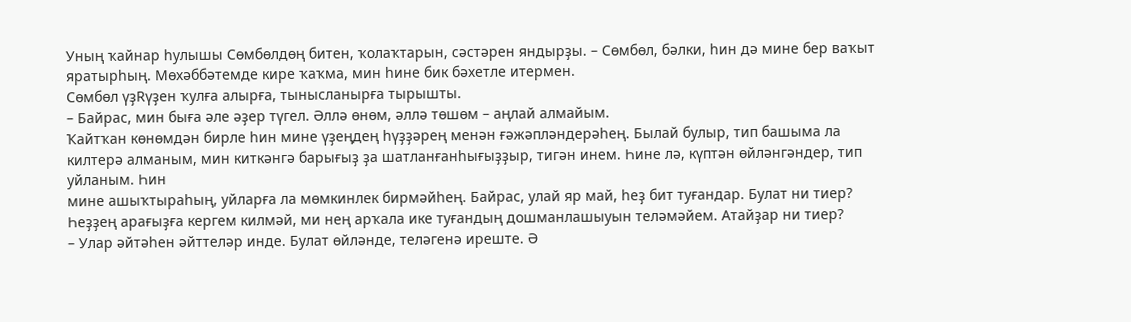Уның ҡайнар һулышы Сөмбөлдөң битен, ҡолаҡтарын, сәстәрен яндырҙы. – Сөмбөл, бәлки, һин дә мине бер ваҡыт яратырһың. Мөхәббәтемде кире ҡаҡма, мин һине бик бәхетле итермен.
Сөмбөл үҙRүҙен ҡулға алырға, тынысланырға тырышты.
– Байрас, мин быға әле әҙер түгел. Әллә өнөм, әллә төшөм – аңлай алмайым.
Ҡайтҡан көнөмдән бирле һин мине үҙеңдең һүҙҙәрең менән ғәжәпләндерәһең. Былай булыр, тип башыма ла килтерә алманым, мин киткәнгә барығыҙ ҙа шатланғанһығыҙҙыр, тигән инем. Һине лә, күптән өйләнгәндер, тип уйланым. Һин
мине ашыҡтыраһың, уйларға ла мөмкинлек бирмәйһең. Байрас, улай яр май, һеҙ бит туғандар. Булат ни тиер? Һеҙҙең арағыҙға кергем килмәй, ми нең арҡала ике туғандың дошманлашыуын теләмәйем. Атайҙар ни тиер?
– Улар әйтәһен әйттеләр инде. Булат өйләнде, теләгенә иреште. Ә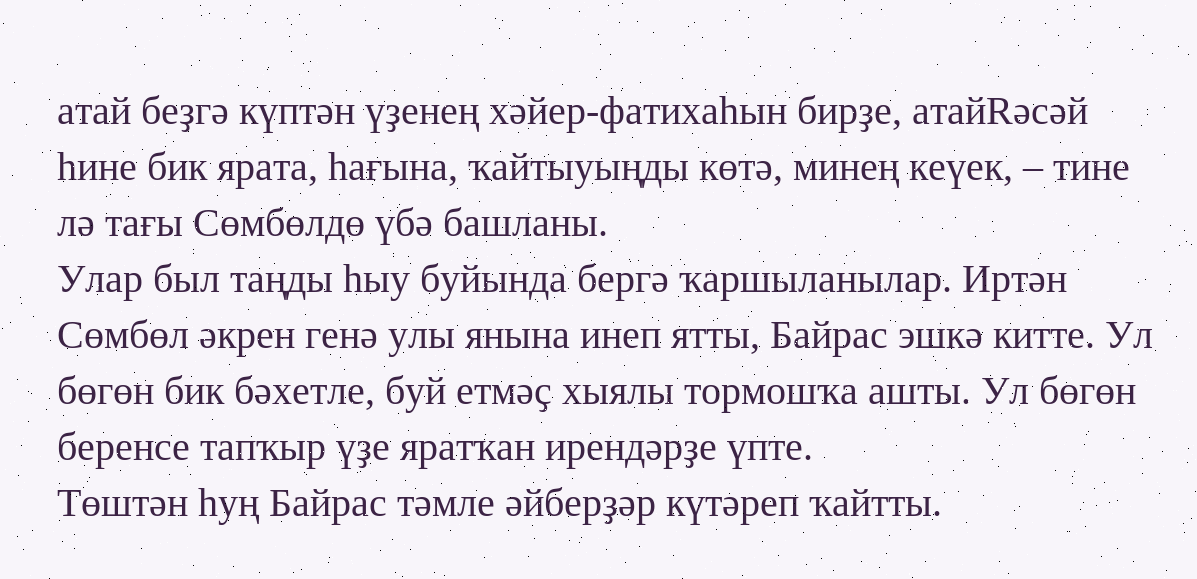атай беҙгә күптән үҙенең хәйер-фатихаһын бирҙе, атайRәсәй һине бик ярата, һағына, ҡайтыуыңды көтә, минең кеүек, – тине лә тағы Сөмбөлдө үбә башланы.
Улар был таңды һыу буйында бергә ҡаршыланылар. Иртән Сөмбөл әкрен генә улы янына инеп ятты, Байрас эшкә китте. Ул бөгөн бик бәхетле, буй етмәҫ хыялы тормошҡа ашты. Ул бөгөн беренсе тапҡыр үҙе яратҡан ирендәрҙе үпте.
Төштән һуң Байрас тәмле әйберҙәр күтәреп ҡайтты.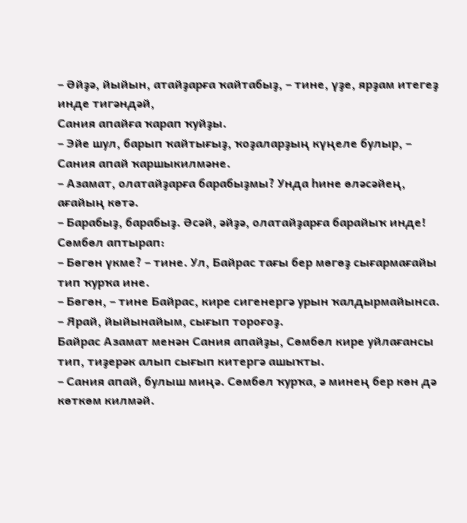– Әйҙә, йыйын, атайҙарға ҡайтабыҙ, – тине, үҙе, ярҙам итегеҙ инде тигәндәй,
Сания апайға ҡарап ҡуйҙы.
– Эйе шул, барып ҡайтығыҙ, ҡоҙаларҙың күңеле булыр, – Сания апай ҡаршыкилмәне.
– Азамат, олатайҙарға барабыҙмы? Унда һине өләсәйең, ағайың көтә.
– Барабыҙ, барабыҙ. Әсәй, әйҙә, олатайҙарға барайыҡ инде!
Сөмбөл аптырап:
– Бөгөн үкме? – тине. Ул, Байрас тағы бер мөгөҙ сығармағайы тип ҡурҡа ине.
– Бөгөн, – тине Байрас, кире сигенергә урын ҡалдырмайынса.
– Ярай, йыйынайым, сығып тороғоҙ.
Байрас Азамат менән Сания апайҙы, Сөмбөл кире уйлағансы тип, тиҙерәк алып сығып китергә ашыҡты.
– Сания апай, булыш миңә. Сөмбөл ҡурҡа, ә минең бер көн дә көткөм килмәй.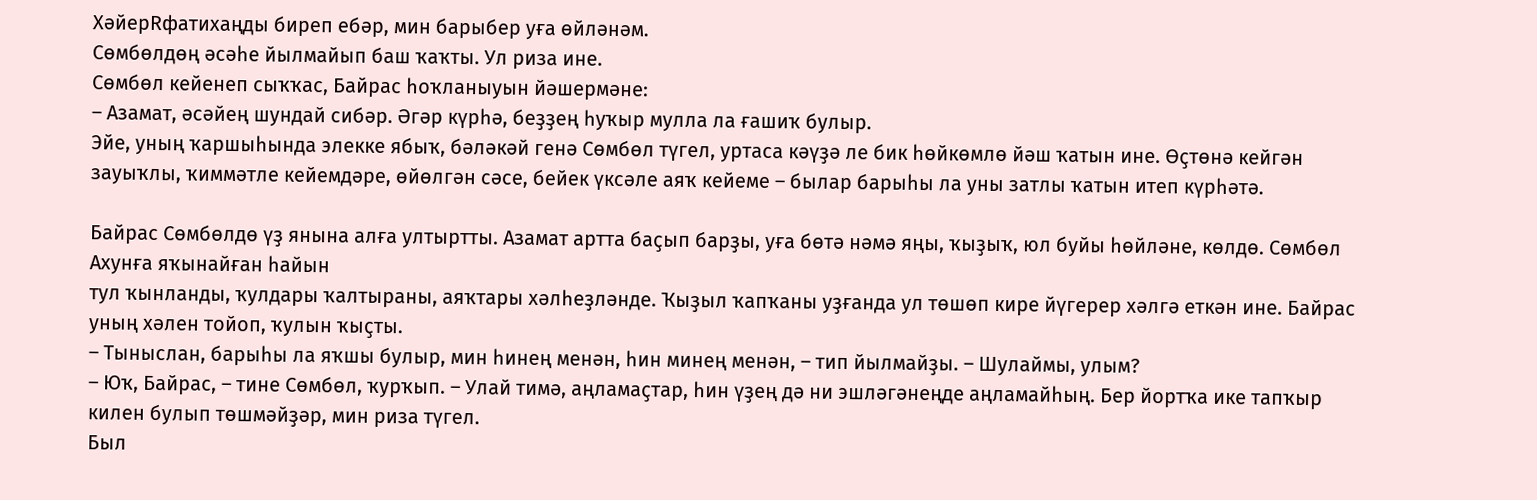ХәйерRфатихаңды биреп ебәр, мин барыбер уға өйләнәм.
Сөмбөлдөң әсәһе йылмайып баш ҡаҡты. Ул риза ине.
Сөмбөл кейенеп сыҡҡас, Байрас һоҡланыуын йәшермәне:
– Азамат, әсәйең шундай сибәр. Әгәр күрһә, беҙҙең һуҡыр мулла ла ғашиҡ булыр.
Эйе, уның ҡаршыһында элекке ябыҡ, бәләкәй генә Сөмбөл түгел, уртаса кәүҙә ле бик һөйкөмлө йәш ҡатын ине. Өҫтөнә кейгән зауыҡлы, ҡиммәтле кейемдәре, өйөлгән сәсе, бейек үксәле аяҡ кейеме – былар барыһы ла уны затлы ҡатын итеп күрһәтә.

Байрас Сөмбөлдө үҙ янына алға ултыртты. Азамат артта баҫып барҙы, уға бөтә нәмә яңы, ҡыҙыҡ, юл буйы һөйләне, көлдө. Сөмбөл Ахунға яҡынайған һайын
тул ҡынланды, ҡулдары ҡалтыраны, аяҡтары хәлһеҙләнде. Ҡыҙыл ҡапҡаны уҙғанда ул төшөп кире йүгерер хәлгә еткән ине. Байрас уның хәлен тойоп, ҡулын ҡыҫты.
– Тыныслан, барыһы ла яҡшы булыр, мин һинең менән, һин минең менән, – тип йылмайҙы. – Шулаймы, улым?
– Юҡ, Байрас, – тине Сөмбөл, ҡурҡып. – Улай тимә, аңламаҫтар, һин үҙең дә ни эшләгәнеңде аңламайһың. Бер йортҡа ике тапҡыр килен булып төшмәйҙәр, мин риза түгел.
Был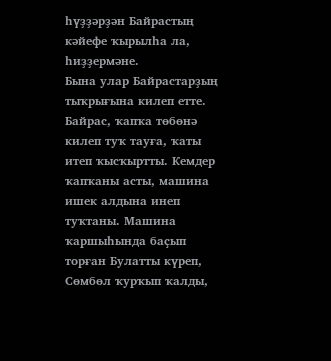һүҙҙәрҙән Байрастың кәйефе ҡырылһа ла, һиҙҙермәне.
Бына улар Байрастарҙың тыҡрығына килеп етте. Байрас, ҡапҡа төбөнә килеп туҡ тауға, ҡаты итеп ҡысҡыртты. Кемдер ҡапҡаны асты, машина ишек алдына инеп туҡтаны. Машина ҡаршыһында баҫып торған Булатты күреп, Сөмбөл ҡурҡып ҡалды,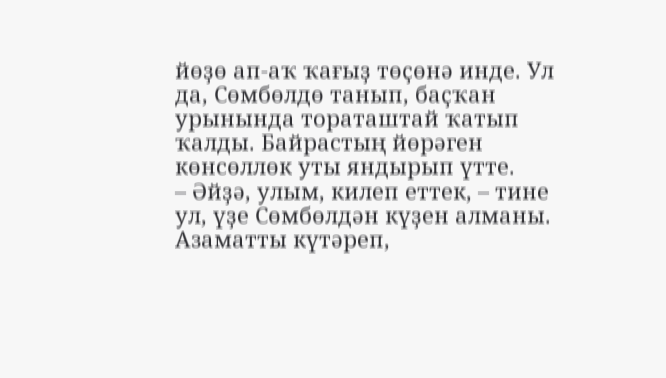йөҙө ап-аҡ ҡағыҙ төҫөнә инде. Ул да, Сөмбөлдө танып, баҫҡан урынында тораташтай ҡатып ҡалды. Байрастың йөрәген көнсөллөк уты яндырып үтте.
– Әйҙә, улым, килеп еттек, – тине ул, үҙе Сөмбөлдән күҙен алманы. Азаматты күтәреп,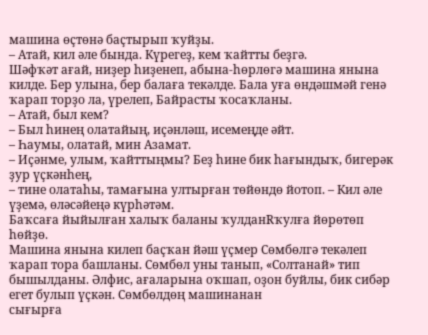машина өҫтөнә баҫтырып ҡуйҙы.
– Атай, кил әле бында. Күрегеҙ, кем ҡайтты беҙгә.
Шәфҡәт ағай, ниҙер һиҙенеп, абына-һөрлөгә машина янына килде. Бер улына, бер балаға текәлде. Бала уға өндәшмәй генә ҡарап торҙо ла, үрелеп, Байрасты ҡосаҡланы.
– Атай, был кем?
– Был һинең олатайың, иҫәнләш, исемеңде әйт.
– Һаумы, олатай, мин Азамат.
– Иҫәнме, улым, ҡайттыңмы? Беҙ һине бик һағындыҡ, бигерәк ҙур үҫкәнһең,
– тине олатаһы, тамағына ултырған төйөндө йотоп. – Кил әле үҙемә, өләсәйеңә күрһәтәм.
Баҡсаға йыйылған халыҡ баланы ҡулданRҡулға йөрөтөп һөйҙө.
Машина янына килеп баҫҡан йәш үҫмер Сөмбөлгә текәлеп ҡарап тора башланы. Сөмбөл уны танып, «Солтанай» тип бышылданы. Әлфис, ағаларына оҡшап, оҙон буйлы, бик сибәр егет булып үҫкән. Сөмбөлдөң машинанан
сығырға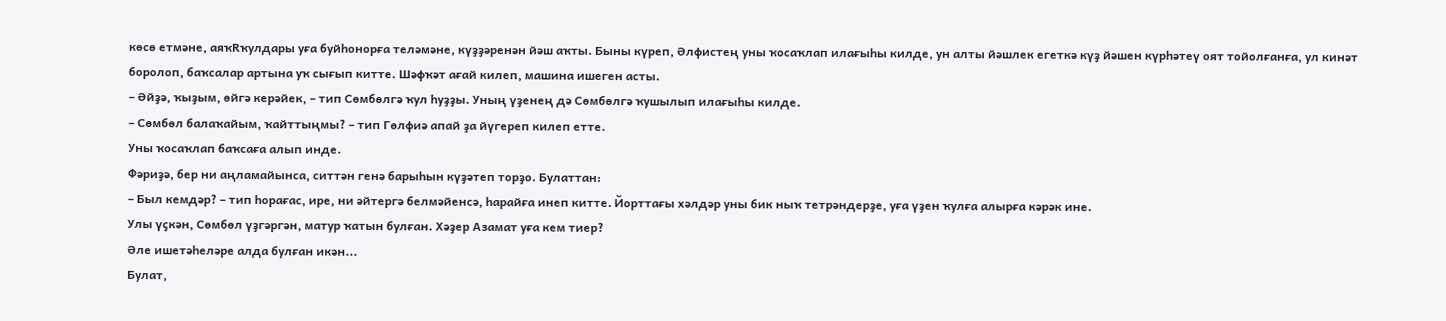көсө етмәне, аяҡRҡулдары уға буйһонорға теләмәне, күҙҙәренән йәш аҡты. Быны күреп, Әлфистең уны ҡосаҡлап илағыһы килде, ун алты йәшлек егеткә күҙ йәшен күрһәтеү оят тойолғанға, ул кинәт боролоп, баҡсалар артына уҡ сығып китте. Шәфҡәт ағай килеп, машина ишеген асты.
– Әйҙә, ҡыҙым, өйгә керәйек, – тип Сөмбөлгә ҡул һуҙҙы. Уның үҙенең дә Сөмбөлгә ҡушылып илағыһы килде.
– Сөмбөл балаҡайым, ҡайттыңмы? – тип Гөлфиә апай ҙа йүгереп килеп етте.
Уны ҡосаҡлап баҡсаға алып инде.
Фәриҙә, бер ни аңламайынса, ситтән генә барыһын күҙәтеп торҙо. Булаттан:
– Был кемдәр? – тип һорағас, ире, ни әйтергә белмәйенсә, һарайға инеп китте. Йорттағы хәлдәр уны бик ныҡ тетрәндерҙе, уға үҙен ҡулға алырға кәрәк ине.
Улы үҫкән, Сөмбөл үҙгәргән, матур ҡатын булған. Хәҙер Азамат уға кем тиер?
Әле ишетәһеләре алда булған икән...
Булат,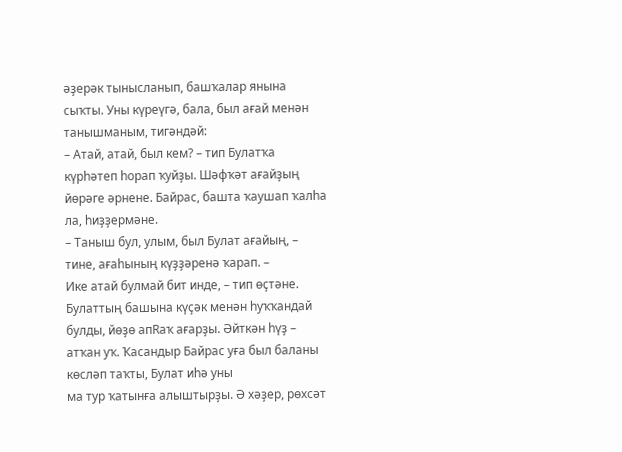әҙерәк тынысланып, башҡалар янына сыҡты. Уны күреүгә, бала, был ағай менән танышманым, тигәндәй:
– Атай, атай, был кем? – тип Булатҡа күрһәтеп һорап ҡуйҙы. Шәфҡәт ағайҙың йөрәге әрнене. Байрас, башта ҡаушап ҡалһа ла, һиҙҙермәне.
– Таныш бул, улым, был Булат ағайың, – тине, ағаһының күҙҙәренә ҡарап. –
Ике атай булмай бит инде, – тип өҫтәне.
Булаттың башына күҫәк менән һуҡҡандай булды, йөҙө апRаҡ ағарҙы. Әйткән һүҙ – атҡан уҡ. Ҡасандыр Байрас уға был баланы көсләп таҡты, Булат иһә уны
ма тур ҡатынға алыштырҙы. Ә хәҙер, рөхсәт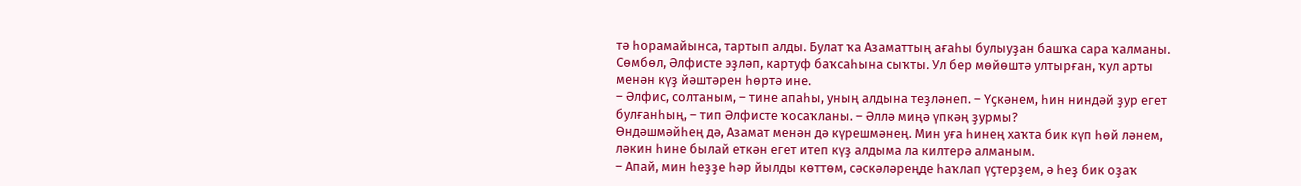тә һорамайынса, тартып алды. Булат ҡа Азаматтың ағаһы булыуҙан башҡа сара ҡалманы.
Сөмбөл, Әлфисте эҙләп, картуф баҡсаһына сыҡты. Ул бер мөйөштә ултырған, ҡул арты менән күҙ йәштәрен һөртә ине.
– Әлфис, солтаным, – тине апаһы, уның алдына теҙләнеп. – Үҫкәнем, һин ниндәй ҙур егет булғанһың, – тип Әлфисте ҡосаҡланы. – Әллә миңә үпкәң ҙурмы?
Өндәшмәйһең дә, Азамат менән дә күрешмәнең. Мин уға һинең хаҡта бик күп һөй ләнем, ләкин һине былай еткән егет итеп күҙ алдыма ла килтерә алманым.
– Апай, мин һеҙҙе һәр йылды көттөм, сәскәләреңде һаҡлап үҫтерҙем, ә һеҙ бик оҙаҡ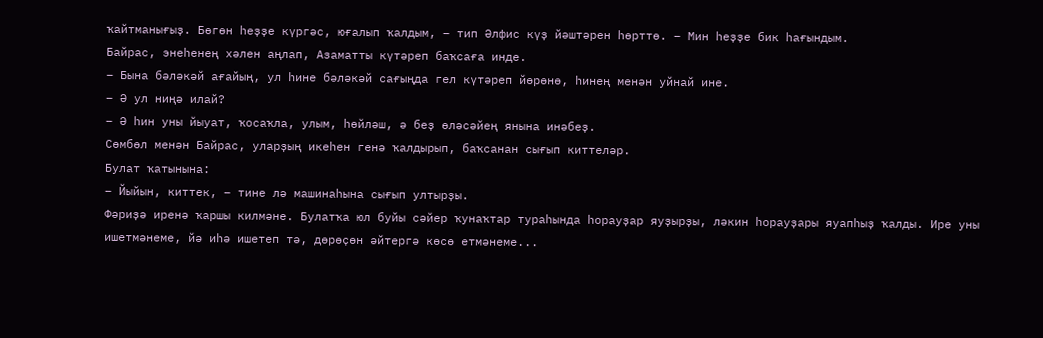ҡайтманығыҙ. Бөгөн һеҙҙе күргәс, юғалып ҡалдым, – тип Әлфис күҙ йәштәрен һөрттө. – Мин һеҙҙе бик һағындым.
Байрас, энеһенең хәлен аңлап, Азаматты күтәреп баҡсаға инде.
– Бына бәләкәй ағайың, ул һине бәләкәй сағыңда гел күтәреп йөрөнө, һинең менән уйнай ине.
– Ә ул ниңә илай?
– Ә һин уны йыуат, ҡосаҡла, улым, һөйләш, ә беҙ өләсәйең янына инәбеҙ.
Сөмбөл менән Байрас, уларҙың икеһен генә ҡалдырып, баҡсанан сығып киттеләр.
Булат ҡатынына:
– Йыйын, киттек, – тине лә машинаһына сығып ултырҙы.
Фәриҙә иренә ҡаршы килмәне. Булатҡа юл буйы сәйер ҡунаҡтар тураһында һорауҙар яуҙырҙы, ләкин һорауҙары яуапһыҙ ҡалды. Ире уны ишетмәнеме, йә иһә ишетеп тә, дөрөҫөн әйтергә көсө етмәнеме...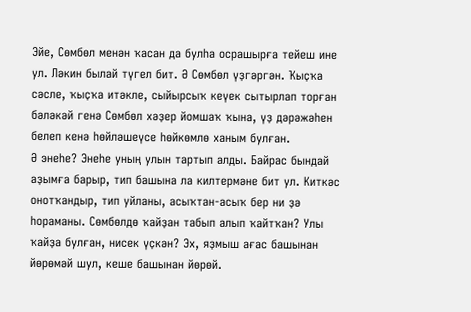Эйе, Сөмбөл менән ҡасан да булһа осрашырға тейеш ине ул. Ләкин былай түгел бит. Ә Сөмбөл үҙгәргән. Ҡыҫҡа сәсле, ҡыҫҡа итәкле, сыйырсыҡ кеүек сытырлап торған бәләкәй генә Сөмбөл хәҙер йомшаҡ ҡына, үҙ дәрәжәһен белеп кенә һөйләшеүсе һөйкөмлө ханым булған.
Ә энеһе? Энеһе уның улын тартып алды. Байрас бындай аҙымға барыр, тип башына ла килтермәне бит ул. Киткәс онотҡандыр, тип уйланы, асыҡтан-асыҡ бер ни ҙә һораманы. Сөмбөлдө ҡайҙан табып алып ҡайтҡан? Улы ҡайҙа булған, нисек үҫкән? Эх, яҙмыш ағас башынан йөрөмәй шул, кеше башынан йөрөй.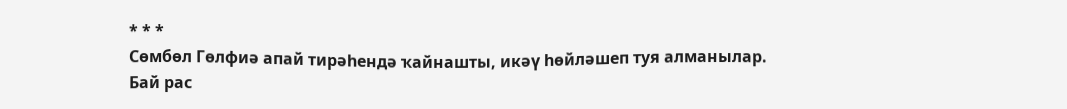* * *
Сөмбөл Гөлфиә апай тирәһендә ҡайнашты, икәү һөйләшеп туя алманылар.
Бай рас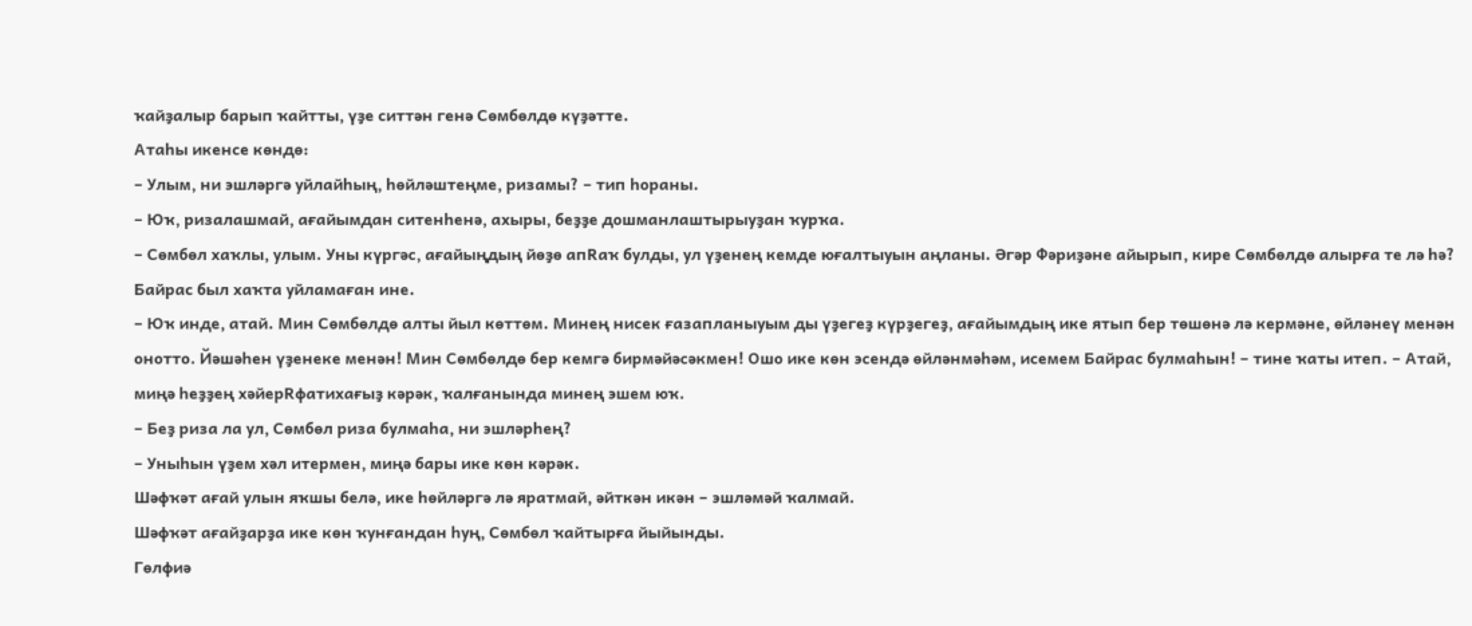ҡайҙалыр барып ҡайтты, үҙе ситтән генә Сөмбөлдө күҙәтте.
Атаһы икенсе көндө:
– Улым, ни эшләргә уйлайһың, һөйләштеңме, ризамы? – тип һораны.
– Юҡ, ризалашмай, ағайымдан ситенһенә, ахыры, беҙҙе дошманлаштырыуҙан ҡурҡа.
– Сөмбөл хаҡлы, улым. Уны күргәс, ағайыңдың йөҙө апRаҡ булды, ул үҙенең кемде юғалтыуын аңланы. Әгәр Фәриҙәне айырып, кире Сөмбөлдө алырға те лә һә?
Байрас был хаҡта уйламаған ине.
– Юҡ инде, атай. Мин Сөмбөлдө алты йыл көттөм. Минең нисек ғазапланыуым ды үҙегеҙ күрҙегеҙ, ағайымдың ике ятып бер төшөнә лә кермәне, өйләнеү менән онотто. Йәшәһен үҙенеке менән! Мин Сөмбөлдө бер кемгә бирмәйәсәкмен! Ошо ике көн эсендә өйләнмәһәм, исемем Байрас булмаһын! – тине ҡаты итеп. – Атай, миңә һеҙҙең хәйерRфатихағыҙ кәрәк, ҡалғанында минең эшем юҡ.
– Беҙ риза ла ул, Сөмбөл риза булмаһа, ни эшләрһең?
– Уныһын үҙем хәл итермен, миңә бары ике көн кәрәк.
Шәфҡәт ағай улын яҡшы белә, ике һөйләргә лә яратмай, әйткән икән – эшләмәй ҡалмай.
Шәфҡәт ағайҙарҙа ике көн ҡунғандан һуң, Сөмбөл ҡайтырға йыйынды.
Гөлфиә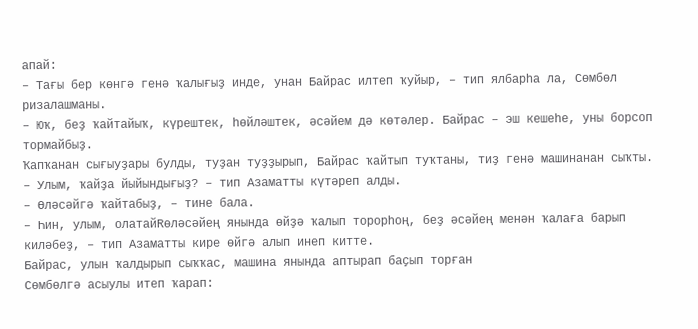апай:
– Тағы бер көнгә генә ҡалығыҙ инде, унан Байрас илтеп ҡуйыр, – тип ялбарһа ла, Сөмбөл ризалашманы.
– Юҡ, беҙ ҡайтайыҡ, күрештек, һөйләштек, әсәйем дә көтәлер. Байрас – эш кешеһе, уны борсоп тормайбыҙ.
Ҡапҡанан сығыуҙары булды, туҙан туҙҙырып, Байрас ҡайтып туҡтаны, тиҙ генә машинанан сыҡты.
– Улым, ҡайҙа йыйындығыҙ? – тип Азаматты күтәреп алды.
– Өләсәйгә ҡайтабыҙ, – тине бала.
– Һин, улым, олатайRөләсәйең янында өйҙә ҡалып торорһоң, беҙ әсәйең менән ҡалаға барып киләбеҙ, – тип Азаматты кире өйгә алып инеп китте.
Байрас, улын ҡалдырып сыҡҡас, машина янында аптырап баҫып торған
Сөмбөлгә асыулы итеп ҡарап: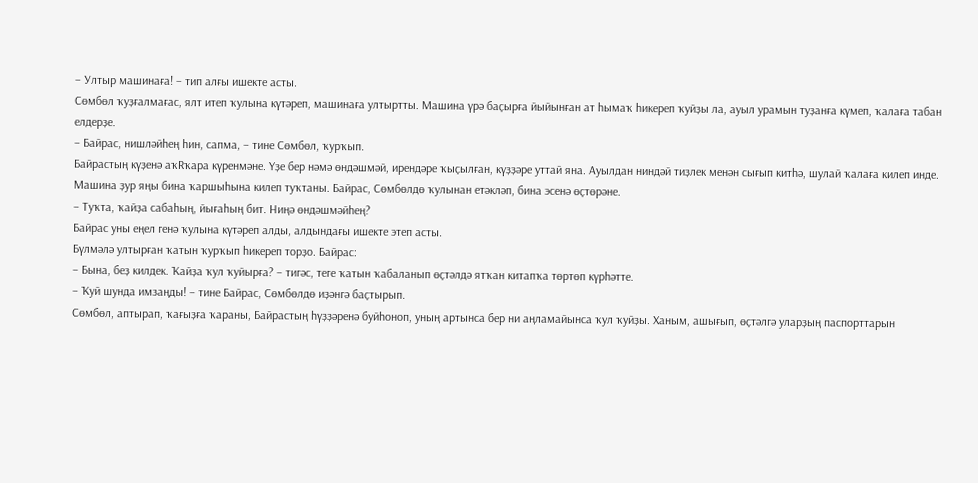– Ултыр машинаға! – тип алғы ишекте асты.
Сөмбөл ҡуҙғалмағас, ялт итеп ҡулына күтәреп, машинаға ултыртты. Машина үрә баҫырға йыйынған ат һымаҡ һикереп ҡуйҙы ла, ауыл урамын туҙанға күмеп, ҡалаға табан елдерҙе.
– Байрас, нишләйһең һин, сапма, – тине Сөмбөл, ҡурҡып.
Байрастың күҙенә аҡRҡара күренмәне. Үҙе бер нәмә өндәшмәй, ирендәре ҡыҫылған, күҙҙәре уттай яна. Ауылдан ниндәй тиҙлек менән сығып китһә, шулай ҡалаға килеп инде. Машина ҙур яңы бина ҡаршыһына килеп туҡтаны. Байрас, Сөмбөлдө ҡулынан етәкләп, бина эсенә өҫтөрәне.
– Туҡта, ҡайҙа сабаһың, йығаһың бит. Ниңә өндәшмәйһең?
Байрас уны еңел генә ҡулына күтәреп алды, алдындағы ишекте этеп асты.
Бүлмәлә ултырған ҡатын ҡурҡып һикереп торҙо. Байрас:
– Бына, беҙ килдек. Ҡайҙа ҡул ҡуйырға? – тигәс, теге ҡатын ҡабаланып өҫтәлдә ятҡан китапҡа төртөп күрһәтте.
– Ҡуй шунда имзаңды! – тине Байрас, Сөмбөлдө иҙәнгә баҫтырып.
Сөмбөл, аптырап, ҡағыҙға ҡараны, Байрастың һүҙҙәренә буйһоноп, уның артынса бер ни аңламайынса ҡул ҡуйҙы. Ханым, ашығып, өҫтәлгә уларҙың паспорттарын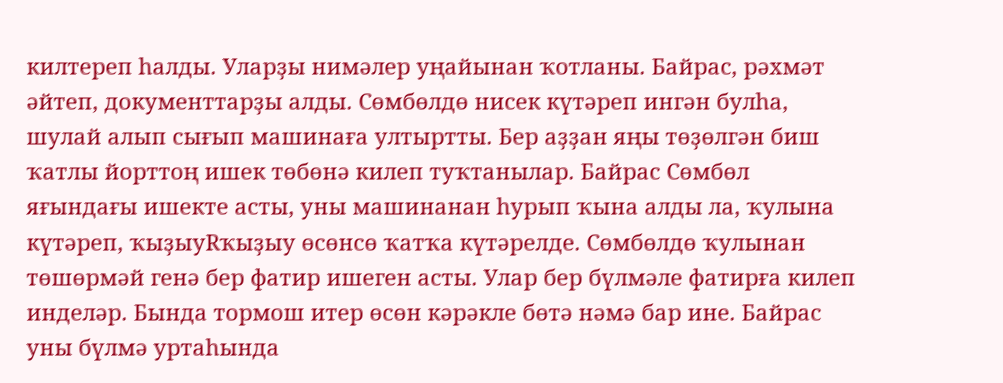килтереп һалды. Уларҙы нимәлер уңайынан ҡотланы. Байрас, рәхмәт әйтеп, документтарҙы алды. Сөмбөлдө нисек күтәреп ингән булһа, шулай алып сығып машинаға ултыртты. Бер аҙҙан яңы төҙөлгән биш ҡатлы йорттоң ишек төбөнә килеп туҡтанылар. Байрас Сөмбөл яғындағы ишекте асты, уны машинанан һурып ҡына алды ла, ҡулына күтәреп, ҡыҙыуRҡыҙыу өсөнсө ҡатҡа күтәрелде. Сөмбөлдө ҡулынан төшөрмәй генә бер фатир ишеген асты. Улар бер бүлмәле фатирға килеп инделәр. Бында тормош итер өсөн кәрәкле бөтә нәмә бар ине. Байрас уны бүлмә уртаһында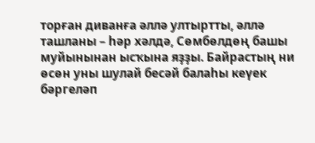торған диванға әллә ултыртты, әллә ташланы – һәр хәлдә, Сөмбөлдөң башы муйынынан ысҡына яҙҙы. Байрастың ни өсөн уны шулай бесәй балаһы кеүек бәргеләп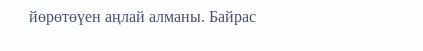йөрөтөүен аңлай алманы. Байрас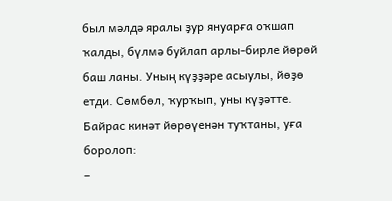был мәлдә яралы ҙур януарға оҡшап ҡалды, бүлмә буйлап арлы-бирле йөрөй баш ланы. Уның күҙҙәре асыулы, йөҙө етди. Сөмбөл, ҡурҡып, уны күҙәтте.
Байрас кинәт йөрөүенән туҡтаны, уға боролоп:
–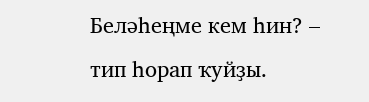Беләһеңме кем һин? – тип һорап ҡуйҙы.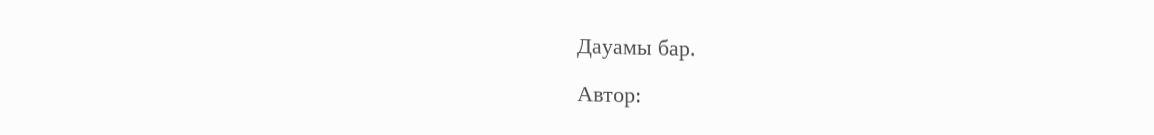Дауамы бар.

Автор: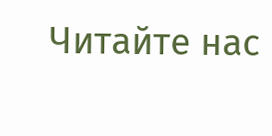Читайте нас